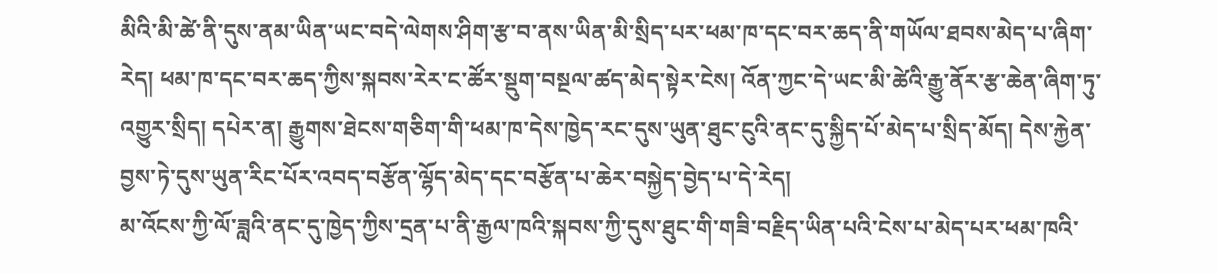མིའི་མི་ཚེ་ནི་དུས་ནམ་ཡིན་ཡང་བདེ་ལེགས་ཤིག་རྩ་བ་ནས་ཡིན་མི་སྲིད་པར་ཕམ་ཁ་དང་བར་ཆད་ནི་གཡོལ་ཐབས་མེད་པ་ཞིག་རེད། ཕམ་ཁ་དང་བར་ཆད་ཀྱིས་སྐབས་རེར་ང་ཚོར་སྡུག་བསྔལ་ཚད་མེད་སྟེར་ངེས། འོན་ཀྱང་དེ་ཡང་མི་ཚེའི་རྒྱུ་ནོར་རྩ་ཆེན་ཞིག་ཏུ་འགྱུར་སྲིད། དཔེར་ན། རྒྱུགས་ཐེངས་གཅིག་གི་ཕམ་ཁ་དེས་ཁྱེད་རང་དུས་ཡུན་ཐུང་ངུའི་ནང་དུ་སྐྱིད་པོ་མེད་པ་སྲིད་མོད། དེས་རྐྱེན་བྱས་ཏེ་དུས་ཡུན་རིང་པོར་འབད་བརྩོན་ལྷོད་མེད་དང་བརྩོན་པ་ཆེར་བསྐྱེད་བྱེད་པ་དེ་རེད།
མ་འོངས་ཀྱི་ལོ་ཟླའི་ནང་དུ་ཁྱེད་ཀྱིས་དྲན་པ་ནི་རྒྱལ་ཁའི་སྐབས་ཀྱི་དུས་ཐུང་གི་གཟི་བརྗིད་ཡིན་པའི་ངེས་པ་མེད་པར་ཕམ་ཁའི་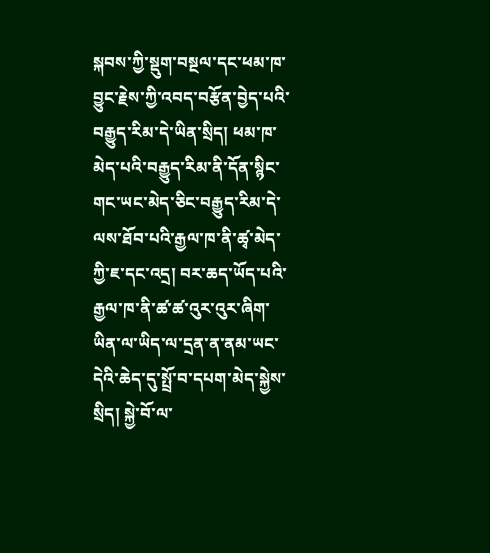སྐབས་ཀྱི་སྡུག་བསྔལ་དང་ཕམ་ཁ་བྱུང་རྗེས་ཀྱི་འབད་བརྩོན་བྱེད་པའི་བརྒྱུད་རིམ་དེ་ཡིན་སྲིད། ཕམ་ཁ་མེད་པའི་བརྒྱུད་རིམ་ནི་དོན་སྙིང་གང་ཡང་མེད་ཅིང་བརྒྱུད་རིམ་དེ་ལས་ཐོབ་པའི་རྒྱལ་ཁ་ནི་ཚྭ་མེད་ཀྱི་ཇ་དང་འདྲ། བར་ཆད་ཡོད་པའི་རྒྱལ་ཁ་ནི་ཚ་ཚ་འུར་འུར་ཞིག་ཡིན་ལ་ཡིད་ལ་དྲན་ན་ནམ་ཡང་དེའི་ཆེད་དུ་སྤྲོ་བ་དཔག་མེད་སྐྱེས་སྲིད། སྐྱེ་བོ་ལ་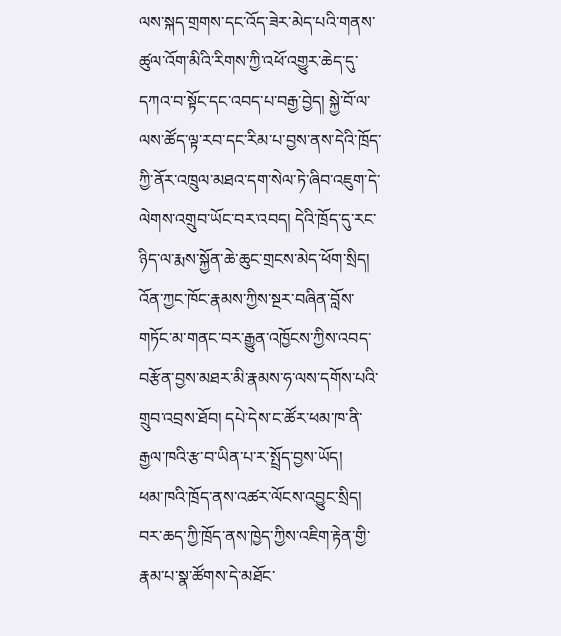ལས་སྐད་གྲགས་དང་འོད་ཟེར་མེད་པའི་གནས་ཚུལ་འོག་མིའི་རིགས་ཀྱི་འཕོ་འགྱུར་ཆེད་དུ་དཀའ་བ་སྟོང་དང་འབད་པ་བརྒྱ་བྱེད། སྐྱེ་བོ་ལ་ལས་ཚོད་ལྟ་རབ་དང་རིམ་པ་བྱས་ནས་དེའི་ཁྲོད་ཀྱི་ནོར་འཁྲུལ་མཐའ་དག་སེལ་ཏེ་ཞིབ་འཇུག་དེ་ལེགས་འགྲུབ་ཡོང་བར་འབད། དེའི་ཁྲོད་དུ་རང་ཉིད་ལ་རྨས་སྐྱོན་ཆེ་ཆུང་གྲངས་མེད་ཕོག་སྲིད། འོན་ཀྱང་ཁོང་རྣམས་ཀྱིས་སྔར་བཞིན་བློས་གཏོང་མ་གནང་བར་རྒྱུན་འཁྱོངས་ཀྱིས་འབད་བརྩོན་བྱས་མཐར་མི་རྣམས་ཧ་ལས་དགོས་པའི་གྲུབ་འབྲས་ཐོབ། དཔེ་དེས་ང་ཚོར་ཕམ་ཁ་ནི་རྒྱལ་ཁའི་རྩ་བ་ཡིན་པ་ར་སྤྲོད་བྱས་ཡོད།
ཕམ་ཁའི་ཁྲོད་ནས་འཚར་ལོངས་འབྱུང་སྲིད། བར་ཆད་ཀྱི་ཁྲོད་ནས་ཁྱེད་ཀྱིས་འཇིག་རྟེན་གྱི་རྣམ་པ་སྣ་ཚོགས་དེ་མཐོང་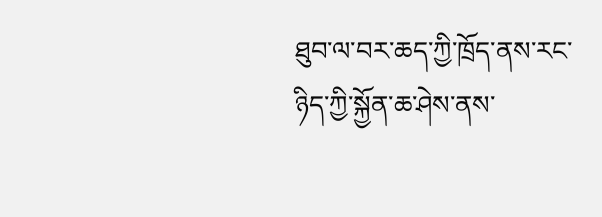ཐུབ་ལ་བར་ཆད་ཀྱི་ཁྲོད་ནས་རང་ཉིད་ཀྱི་སྐྱོན་ཆ་ཤེས་ནས་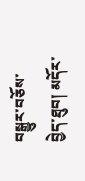བསྒྱུར་བཅོས་བྱེད་ཐུབ། མདོར་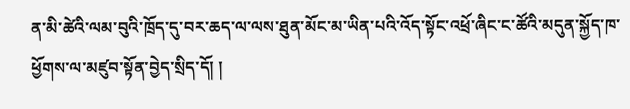ན་མི་ཚེའི་ལམ་བུའི་ཁྲོད་དུ་བར་ཆད་ལ་ལས་ཐུན་མོང་མ་ཡིན་པའི་འོད་སྟོང་འཕྲོ་ཞིང་ང་ཚོའི་མདུན་སྐྱོད་ཁ་ཕྱོགས་ལ་མཛུབ་སྟོན་བྱེད་སྲིད་དོ། །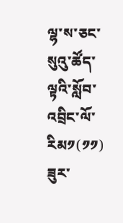ལྷ་ས་ཅང་སུའུ་ཚོད་ལྟའི་སློབ་འབྲིང་ལོ་རིམ༡(༡༡)
ཟུར་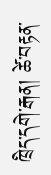ཁྲིད་དགེ་རྒན། ཚེ་བརྟན་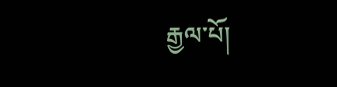རྒྱལ་པོ།